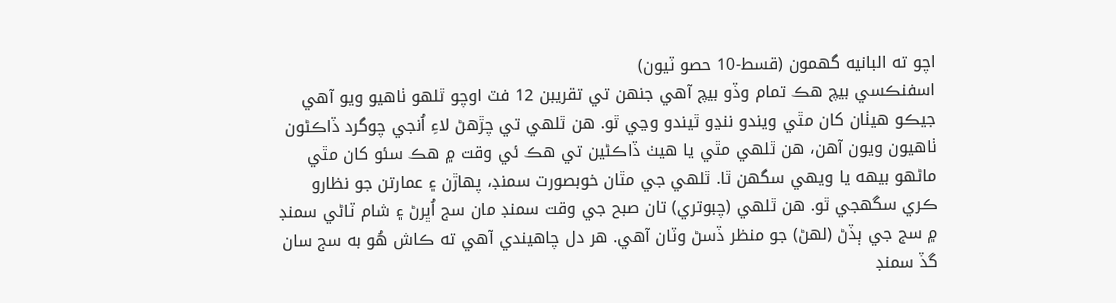اچو ته البانيه گهمون (قسط-10 حصو ٽيون)
اسفنڪسي بيچ هڪ تمام وڏو بيچ آھي جنھن تي تقريبن 12 فٽ اوچو ٿلهو ٺاهيو ويو آھي جيڪو هيٺان کان مٿي ويندو ننڍو ٿيندو وڃي ٿو. هن ٿلھي تي چڙھڻ لاءِ اُنجي چوگرد ڏاڪڻون ٺاهيون ويون آھن، هن ٿلهي مٿي يا هيٺ ڏاڪڻين تي هڪ ئي وقت ۾ ھڪ سئو کان مٿي ماڻهو بيهه يا ويهي سگهن ٿا. ٿلهي جي مٿان خوبصورت سمنڊ، پهاڙن ۽ عمارتن جو نظارو ڪري سگهجي ٿو. هن ٿلهي (چبوتري) تان صبح جي وقت سمنڊ مان سج اُڀرڻ ۽ شام ٽاڻي سمنڊ ۾ سج جي ٻڏڻ (لهڻ) جو منظر ڏسڻ وٽان آهي. هر دل چاهيندي آهي ته ڪاش هُو به سج سان گڏ سمنڊ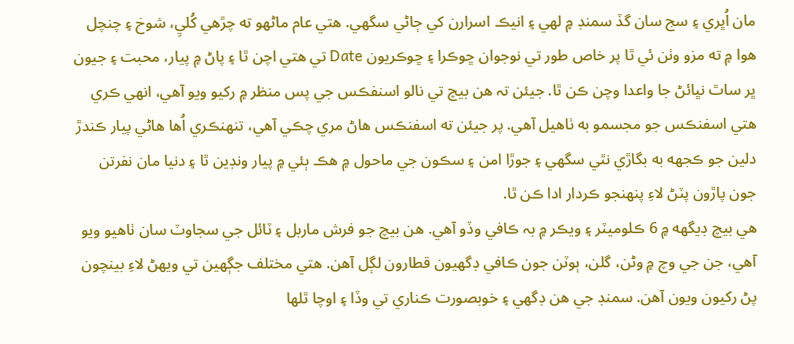مان اُڀري ۽ سج سان گڏ سمنڊ ۾ لهي ۽ انيڪ اسرارن کي ڄاڻي سگهي. هتي عام ماڻهو ته چڙهي کُليِ، شوخ ۽ چنچل هوا ۾ ته مزو وٺن ئي ٿا پر خاص طور تي نوجوان ڇوڪرا ۽ ڇوڪريون Date تي هتي اچن ٿا ۽ پاڻ ۾ پيار، محبت ۽ جيون ڀر ساٿ نڀائڻ جا واعدا وچن ڪن ٿا. جيئن تہ ھن بيچ تي نالو اسنفڪس جي پس منظر ۾ رکيو ويو آهي، انهي ڪري هتي اسفنڪس جو مجسمو به ٺاهيل آهي. پر جيئن ته اسفنڪس هاڻ مري چڪي آهي، تنهنڪري اُها ھاڻي پيار ڪندڙ دلين جو ڪجهه به بگاڙي نٿي سگهي ۽ جوڙا امن ۽ سڪون جي ماحول ۾ هڪ ٻئي ۾ پيار ونڊين ٿا ۽ دنيا مان نفرتن جون پاڙون پٽڻ لاءِ پنھنجو ڪردار ادا ڪن ٿا.
هي بيچ ڊيگهه ۾ 6 ڪلوميٽر ۽ ويڪر ۾ بہ ڪافي وڏو آهي. هن بيچ جو فرش ماربل ۽ ٽائل جي سجاوٽ سان ٺاهيو ويو آهي، جن جي وچ ۾ وڻن، گلن، ٻوٽن جون ڪافي ڊگهيون قطارون لڳل آهن. هتي مختلف جڳهين تي ويهڻ لاءِ بينچون پڻ رکيون ويون آهن. سمنڊ جي هن ڊگھي ۽ خوبصورت ڪناري تي وڏا ۽ اوچا ٿلها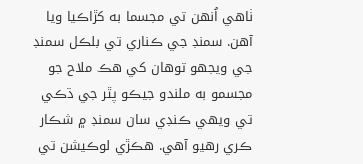ٺاهي اُنهن تي مجسما به کڙاڪيا ويا آهن. سمنڊ جي ڪناري تي بلڪل سمنڊ جي ويجهو توهان کي هڪ ملاح جو مجسمو به ملندو جيڪو پٿر جي ڌڪي تي ويهي ڪنڊي سان سمنڊ ۾ شڪار ڪري رهيو آهي. هڪڙي لوڪيشن تي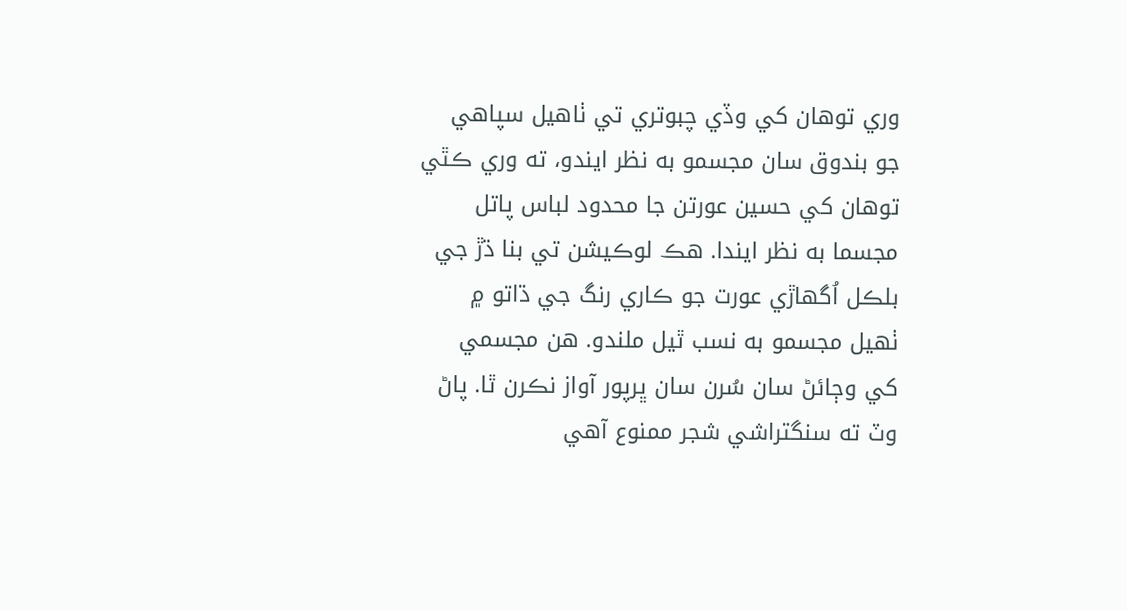وري توهان کي وڏي چبوتري تي ٺاهيل سپاهي جو بندوق سان مجسمو به نظر ايندو، ته وري ڪٿي توهان کي حسين عورتن جا محدود لباس پاتل مجسما به نظر ايندا. هڪ لوڪيشن تي بنا ڌڙ جي بلڪل اُگهاڙي عورت جو ڪاري رنگ جي ڌاتو ۾ ٺهيل مجسمو به نسب ٿيل ملندو. هن مجسمي کي وڄائڻ سان سُرن سان ڀرپور آواز نڪرن ٿا. پاڻ وٽ ته سنگتراشي شجر ممنوع آهي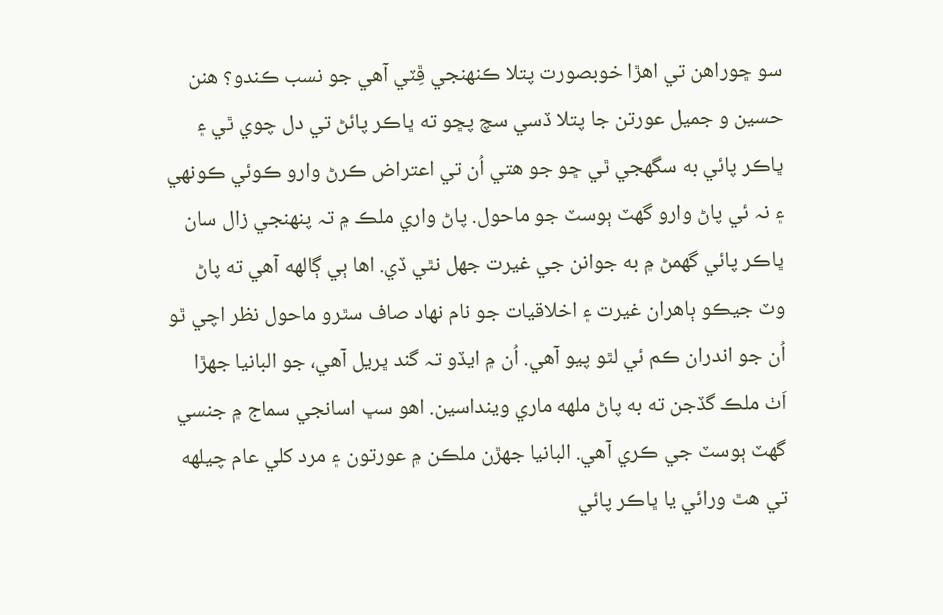سو ڇوراھن تي اھڙا خوبصورت پتلا ڪنھنجي ڦِٽي آهي جو نسب ڪندو؟ ھنن حسين و جميل عورتن جا پتلا ڏسي سچ پڇو ته ڀاڪر پائڻ تي دل چوي ٿي ۽ ڀاڪر پائي به سگهجي ٿي ڇو جو هتي اُن تي اعتراض ڪرڻ وارو ڪوئي ڪونهي ۽ نہ ئي پاڻ وارو گھٽ ٻوسٽ جو ماحول. پاڻ واري ملڪ ۾ تہ پنهنجي زال سان ڀاڪر پائي گهمڻ ۾ به جوانن جي غيرت جهل نٿي ڏي. اها ٻي ڳالهه آهي ته پاڻ وٽ جيڪو ٻاهران غيرت ۽ اخلاقيات جو نام نهاد صاف سٿرو ماحول نظر اچي ٿو اُن جو اندران ڪم ئي لٿو پيو آهي. اُن ۾ ايڏو تہ گند ڀريل آهي، جو البانيا جهڙا اَٺ ملڪ گڏجن ته به پاڻ ملهه ماري وينداسين. اهو سڀ اسانجي سماج ۾ جنسي گهٽ ٻوسٽ جي ڪري آهي. البانيا جهڙن ملڪن ۾ عورتون ۽ مرد کلي عام چيلهه تي هٿ ورائي يا ڀاڪر پائي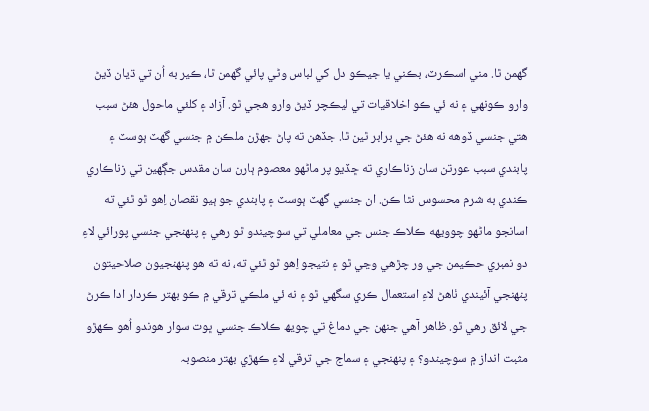گهمن ٿا. مني اسڪرٽ، بڪني يا جيڪو دل کي لباس وڻي پائي گهمن ٿا، ڪير به اُن تي ڌيان ڏيڻ وارو ڪونهي ۽ نه ئي ڪو اخلاقيات تي ليڪچر ڏيڻ وارو هجي ٿو. آزاد ۽ کلئي ماحول هئڻ سبب هتي جنسي ڏوهه نه هئڻ جي برابر ٿين ٿا. جڏهن ته پاڻ جهڙن ملڪن ۾ جنسي گهٽ ٻوسٽ ۽ پابندي سبب عورتن سان زناڪاري ته ڇڏيو پر ماڻهو معصوم ٻارن سان مقدس جڳهين تي زناڪاري ڪندي به شرم محسوس نٿا ڪن. ان جنسي گهٽ ٻوسٽ ۽ پابندي جو ٻيو نقصان اِهو ٿو ٿئي ته اسانجو ماڻهو چوويهه ڪلاڪ جنس جي معاملي تي سوچيندو ٿو رهي ۽ پنهنجي جنسي پورائي لاءِ دو نمبري حڪيمن جي ور چڙهي وڃي ٿو ۽ نتيجو اِهو ٿو ٿئي ته، نه ته هو پنهنجيون صلاحيتون پنهنجي آئيندي ٺاهڻ لاءِ استعمال ڪري سگهي ٿو ۽ نه ئي ملڪي ترقي ۾ ڪو بهتر ڪردار ادا ڪرڻ جي لائق رهي ٿو. ظاھر آھي جنھن جي دماغ تي چويھ ڪلاڪ جنسي ڀوت سوار ھوندو اُھو ڪھڙو مثبت انداز ۾ سوچيندو؟ ۽ پنھنجي ۽ سماج جي ترقي لاءِ ڪھڙي بھتر منصوبہ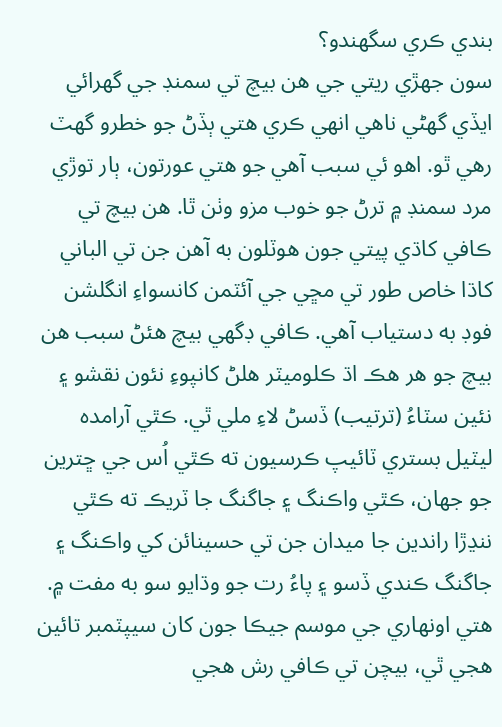بندي ڪري سگھندو؟
سون جهڙي ريتي جي هن بيچ تي سمنڊ جي گهرائي ايڏي گهڻي ناهي انهي ڪري هتي ٻڏڻ جو خطرو گهٽ رهي ٿو. اهو ئي سبب آهي جو هتي عورتون، ٻار توڙي مرد سمنڊ ۾ ترڻ جو خوب مزو وٺن ٿا. هن بيچ تي ڪافي کاڌي پيتي جون هوٽلون به آهن جن تي الباني کاڌا خاص طور تي مڇي جي آئٽمن کانسواءِ انگلشن فوڊ به دستياب آهي. ڪافي ڊگهي بيچ هئڻ سبب هن بيچ جو هر هڪ اڌ ڪلوميٽر هلڻ کانپوءِ نئون نقشو ۽ نئين سٽاءُ (ترتيب) ڏسڻ لاءِ ملي ٿي. ڪٿي آرامده ليٽيل بستري ٽائيپ ڪرسيون ته ڪٿي اُس جي ڇترين جو جهان، ڪٿي واڪنگ ۽ جاگنگ جا ٽريڪ ته ڪٿي ننڍڙا راندين جا ميدان جن تي حسينائن کي واڪنگ ۽ جاگنگ ڪندي ڏسو ۽ پاءُ رت جو وڌايو سو به مفت ۾. هتي اونهاري جي موسم جيڪا جون کان سيپٽمبر تائين هجي ٿي، بيچن تي ڪافي رش هجي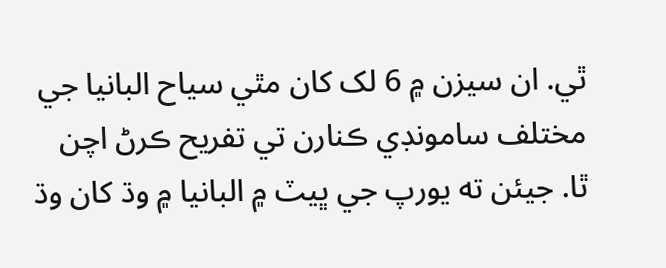ٿي. ان سيزن ۾ 6 لک کان مٿي سياح البانيا جي مختلف سامونڊي ڪنارن تي تفريح ڪرڻ اچن ٿا. جيئن ته يورپ جي ڀيٽ ۾ البانيا ۾ وڌ کان وڌ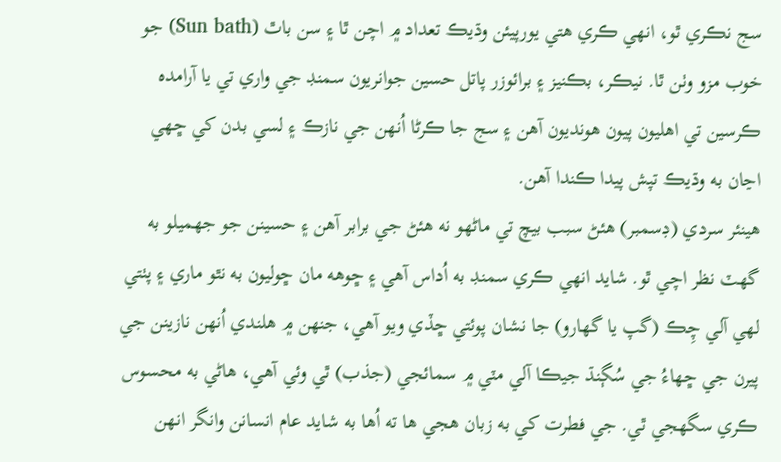سج نڪري ٿو، انهي ڪري هتي يورپيئن وڌيڪ تعداد ۾ اچن ٿا ۽ سن باٿ (Sun bath) جو خوب مزو وٺن ٿا. نيڪر، بڪنيز ۽ برائوزر پاتل حسين جوانريون سمنڊ جي واري تي يا آرامده ڪرسين تي اهليون پيون هونديون آهن ۽ سج جا ڪرڻا اُنهن جي نازڪ ۽ لسي بدن کي ڇهي اڃان به وڌيڪ تپش پيدا ڪندا آهن.
هينئر سردي (ڊسمبر) هئڻ سبب بيچ تي ماڻهو نه هئڻ جي برابر آهن ۽ حسينن جو جهميلو به گهٽ نظر اچي ٿو. شايد انهي ڪري سمنڊ به اُداس آهي ۽ ڇوهه مان ڇوليون به نٿو ماري ۽ پٺتي لهي آلي چِڪ (گپ يا گهارو) جا نشان پوئتي ڇڏي ويو آهي، جنهن ۾ هلندي اُنهن نازينن جي پيرن جي ڇهاءُ جي سُڳنڌ جيڪا آلي مٽي ۾ سمائجي (جذب) ٿي وئي آهي، هاڻي به محسوس ڪري سگهجي ٿي. جي فطرت کي به زبان هجي ها ته اُها به شايد عام انسانن وانگر انهن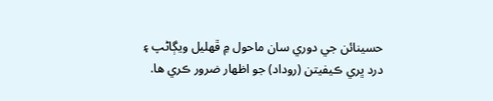حسينائن جي دوري سان ماحول ۾ ڦھليل ويڳاڻپ ۽ درد ڀري ڪيفيتن (روداد) جو اظهار ضرور ڪري ها.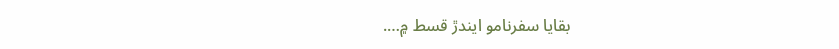بقايا سفرنامو ايندڙ قسط ۾….